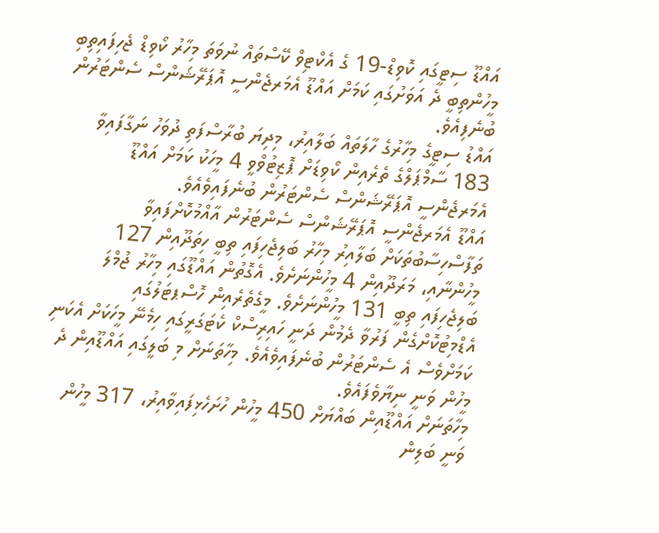އައްޑޫ ސިޓީގައި ކޮވިޑް-19 ގެ އެކްޓިވް ކޭސްތައް ނުވަތަ މިހާރު ކޯވިޑް ޖެހިފައިތިބި މީހުންތިބީ ދެ އަވަށުގައި ކަމަށް އައްޑޫ އެމަރޖެންސީ އޮޕަރޭޝަންސް ސެންޓަރުން ބުނެފިއެވެ.
އައްޑު ސިޓީގެ މިހާރުގެ ހާލަތައް ބަލާއިރު، މިދިޔަ ބުރާސްފަތި ދުވަހު ނަގާފައިވާ 183 ސާމްޕަލްގެ ތެރެއިން ކޯވިޑަށް ޕޮޒިޓުވްވީ 4 މީހަކު ކަމަށް އައްޑޫ އެމަރޖެންސީ އޮޕަރޭޝަންސް ސެންޓަރުން ބުނެފައިވެއެވެ.
އައްޑޫ އެމަރޖެންސީ އޮޕަރޭޝަންސް ސެންޓަރުން އާއްމުކޮށްފައިވާ ތަފާސްހިސާބުތަކަށް ބަލާއިރު މިހާރު ބަލިޖެހިފައި ތިބީ ހިތަދޫއިން 127 މީހުންނާއި، މަރަދޫއިން 4 މީހުންނަށެވެ. އެގޮތުން އައްޑޫގައި މިހާރު ޖުމްލަ ބަލިޖެހިފައި ތިބީ 131 މީހުންނަށެވެ. މީގެތެރެއިން ހޮސްޕޓަލުގައި އެޑްމިޓުކޮށްގެން ފަރުވާ ދެމުން ދަނީ ހައިރިސްކް ކެޓަގަރީގައި ހިމެނޭ މީހަކަށް އެކަނި ކަމަށްވެސް އެ ސެންޓަރުން ބުނެފައިވެއެވެ. މިހާތަނަށް މި ބަލީގައި އައްޑޫއިން ދެ މީހުން ވަނީ ނިޔާވެފައެވެ.
މިހާތަނަށް އައްޑޫއިން ބައްޔަށް 450 މީހުން ހުށަހެޅިފައިވާއިރު، 317 މީހުން ވަނީ ބަލިން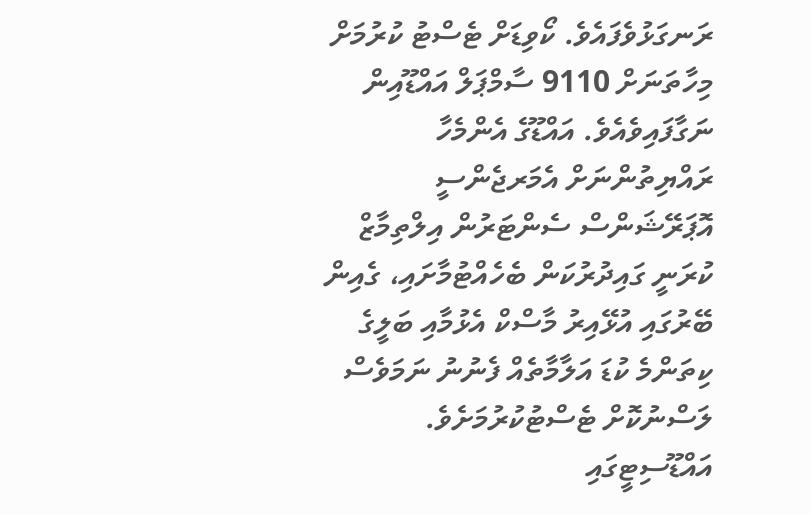ރަނގަޅުވެފައެވެ. ކޯވިޑަށް ޓެސްޓު ކުރުމަށް މިހާތަނަށް 9110 ސާމްޕަލް އައްޑޫއިން ނަގާފައިވެއެވެ. އައްޑޫގެ އެންމެހާ ރައްޔިތުންނަށް އެމަރޖެންސީ އޮޕަރޭޝަންސް ސެންޓަރުން އިލްތިމާޒް ކުރަނީ ގައިދުރުކަން ބެހެއްޓުމާށައި، ގެއިން ބޭރުގައި އުޅޭއިރު މާސްކް އެޅުމާއި ބަލީގެ ކިތަންމެ ކުޑަ އަލާމާތެއް ފެނުނު ނަމަވެސް ލަސްނުކޮށް ޓެސްޓުކުރުމަށެވެ.
އައްޑޫސިޓީގައި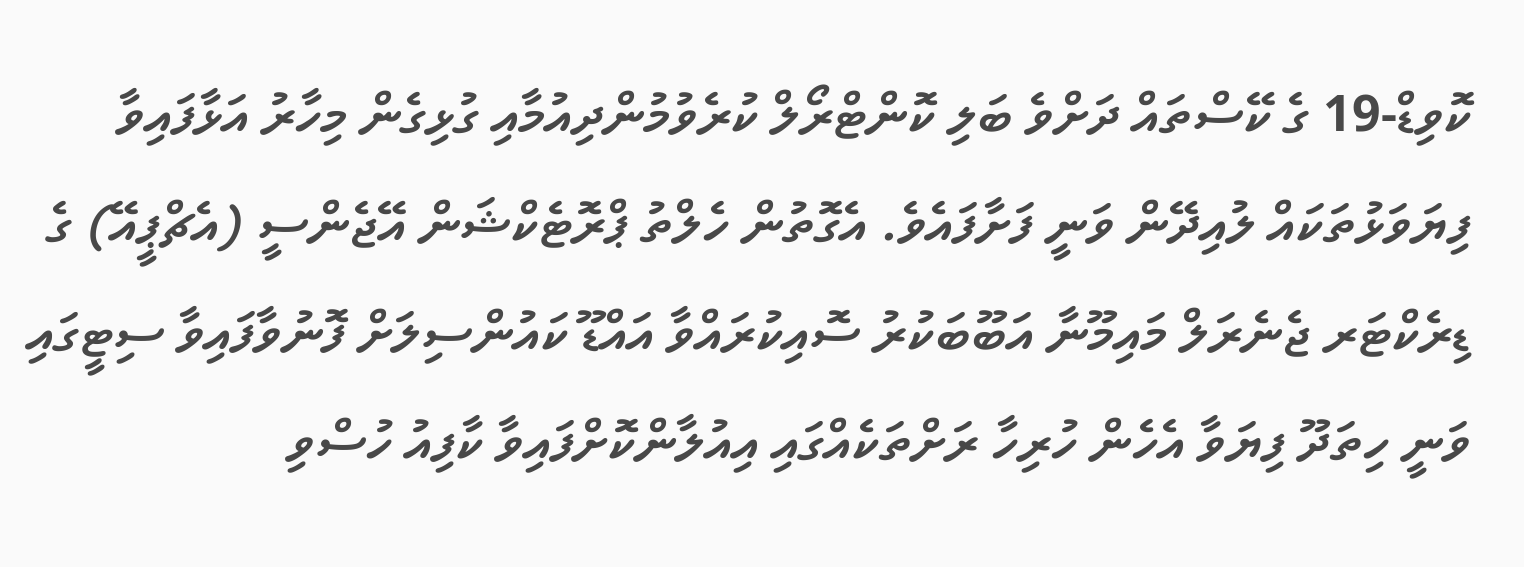ކޮވިޑް-19 ގެ ކޭސްތައް ދަށްވެ ބަލި ކޮންޓްރޯލް ކުރެވުމުންދިއުމާއި ގުޅިގެން މިހާރު އަޅާފައިވާ ފިޔަވަޅުތަކައް ލުއިދޭން ވަނީ ފަށާފައެވެ. އެގޮތުން ހެލްތު ޕްރޮޓެކްޝަން އޭޖެންސީ (އެޗްޕީއޭ) ގެ ޑިރެކްޓަރ ޖެނެރަލް މައިމޫނާ އަބޫބަކުރު ސޮއިކުރައްވާ އައްޑޫ ކައުންސިލަށް ފޮނުވާފައިވާ ސިޓީގައި ވަނީ ހިތަދޫ ފިޔަވާ އެހެން ހުރިހާ ރަށްތަކެއްގައި އިއުލާންކޮށްފައިވާ ކާފިއު ހުސްވި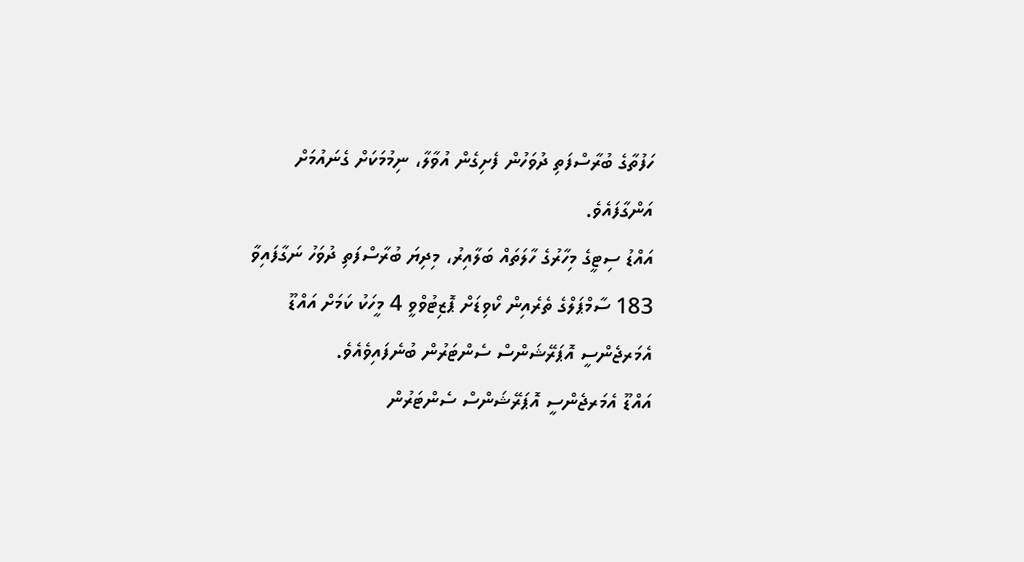ހަފުތާގެ ބުރާސްފަތި ދުވަހުން ފެށިގެން އުވާލާ، ނިމުމަކަށް ގެނައުމަށް އަންގާފައެވެ.
އައްޑު ސިޓީގެ މިހާރުގެ ހާލަތައް ބަލާއިރު، މިދިޔަ ބުރާސްފަތި ދުވަހު ނަގާފައިވާ 183 ސާމްޕަލްގެ ތެރެއިން ކޯވިޑަށް ޕޮޒިޓުވްވީ 4 މީހަކު ކަމަށް އައްޑޫ އެމަރޖެންސީ އޮޕަރޭޝަންސް ސެންޓަރުން ބުނެފައިވެއެވެ.
އައްޑޫ އެމަރޖެންސީ އޮޕަރޭޝަންސް ސެންޓަރުން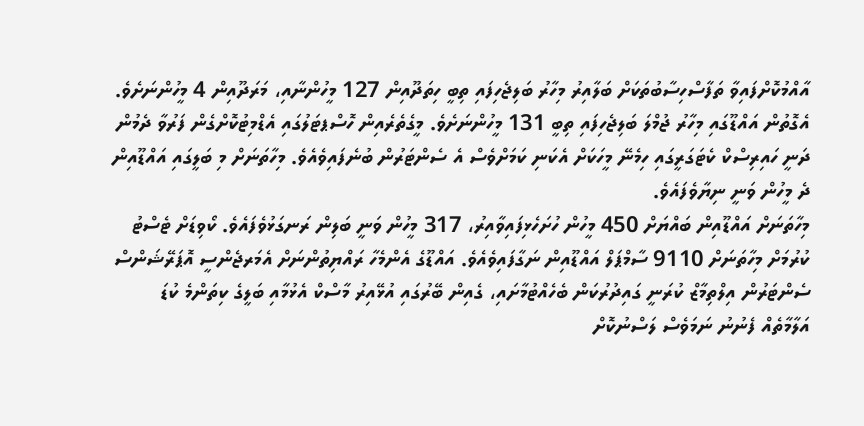އާއްމުކޮށްފައިވާ ތަފާސްހިސާބުތަކަށް ބަލާއިރު މިހާރު ބަލިޖެހިފައި ތިބީ ހިތަދޫއިން 127 މީހުންނާއި، މަރަދޫއިން 4 މީހުންނަށެވެ. އެގޮތުން އައްޑޫގައި މިހާރު ޖުމްލަ ބަލިޖެހިފައި ތިބީ 131 މީހުންނަށެވެ. މީގެތެރެއިން ހޮސްޕޓަލުގައި އެޑްމިޓުކޮށްގެން ފަރުވާ ދެމުން ދަނީ ހައިރިސްކް ކެޓަގަރީގައި ހިމެނޭ މީހަކަށް އެކަނި ކަމަށްވެސް އެ ސެންޓަރުން ބުނެފައިވެއެވެ. މިހާތަނަށް މި ބަލީގައި އައްޑޫއިން ދެ މީހުން ވަނީ ނިޔާވެފައެވެ.
މިހާތަނަށް އައްޑޫއިން ބައްޔަށް 450 މީހުން ހުށަހެޅިފައިވާއިރު، 317 މީހުން ވަނީ ބަލިން ރަނގަޅުވެފައެވެ. ކޯވިޑަށް ޓެސްޓު ކުރުމަށް މިހާތަނަށް 9110 ސާމްޕަލް އައްޑޫއިން ނަގާފައިވެއެވެ. އައްޑޫގެ އެންމެހާ ރައްޔިތުންނަށް އެމަރޖެންސީ އޮޕަރޭޝަންސް ސެންޓަރުން އިލްތިމާޒް ކުރަނީ ގައިދުރުކަން ބެހެއްޓުމާށައި، ގެއިން ބޭރުގައި އުޅޭއިރު މާސްކް އެޅުމާއި ބަލީގެ ކިތަންމެ ކުޑަ އަލާމާތެއް ފެނުނު ނަމަވެސް ލަސްނުކޮށް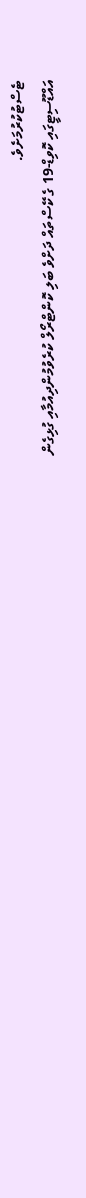ޓެސްޓުކުރުމަށެވެ.
އައްޑޫސިޓީގައި ކޮވިޑް-19 ގެ ކޭސްތައް ދަށްވެ ބަލި ކޮންޓްރޯލް ކުރެވުމުންދިއުމާއި ގުޅިގެން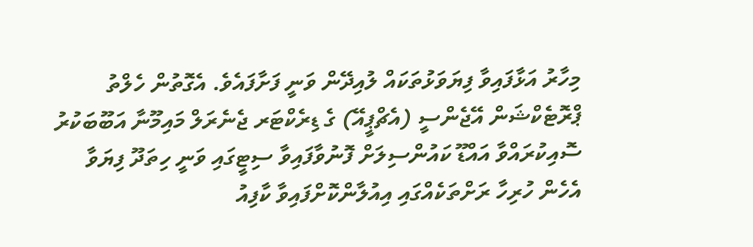މިހާރު އަޅާފައިވާ ފިޔަވަޅުތަކައް ލުއިދޭން ވަނީ ފަށާފައެވެ. އެގޮތުން ހެލްތު ޕްރޮޓެކްޝަން އޭޖެންސީ (އެޗްޕީއޭ) ގެ ޑިރެކްޓަރ ޖެނެރަލް މައިމޫނާ އަބޫބަކުރު ސޮއިކުރައްވާ އައްޑޫ ކައުންސިލަށް ފޮނުވާފައިވާ ސިޓީގައި ވަނީ ހިތަދޫ ފިޔަވާ އެހެން ހުރިހާ ރަށްތަކެއްގައި އިއުލާންކޮށްފައިވާ ކާފިއު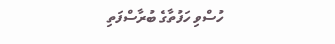ހުސްވި ހަފުތާގެ ބުރާސްފަތި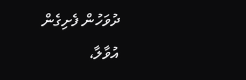ދުވަހުން ފެށިގެން އުވާލާ،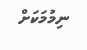ނިމުމަކަށް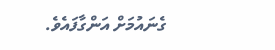ގެނައުމަށް އަންގާފައެވެ.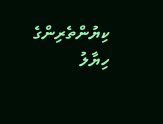ކިޔުންތެރިންގެ ހިޔާލު